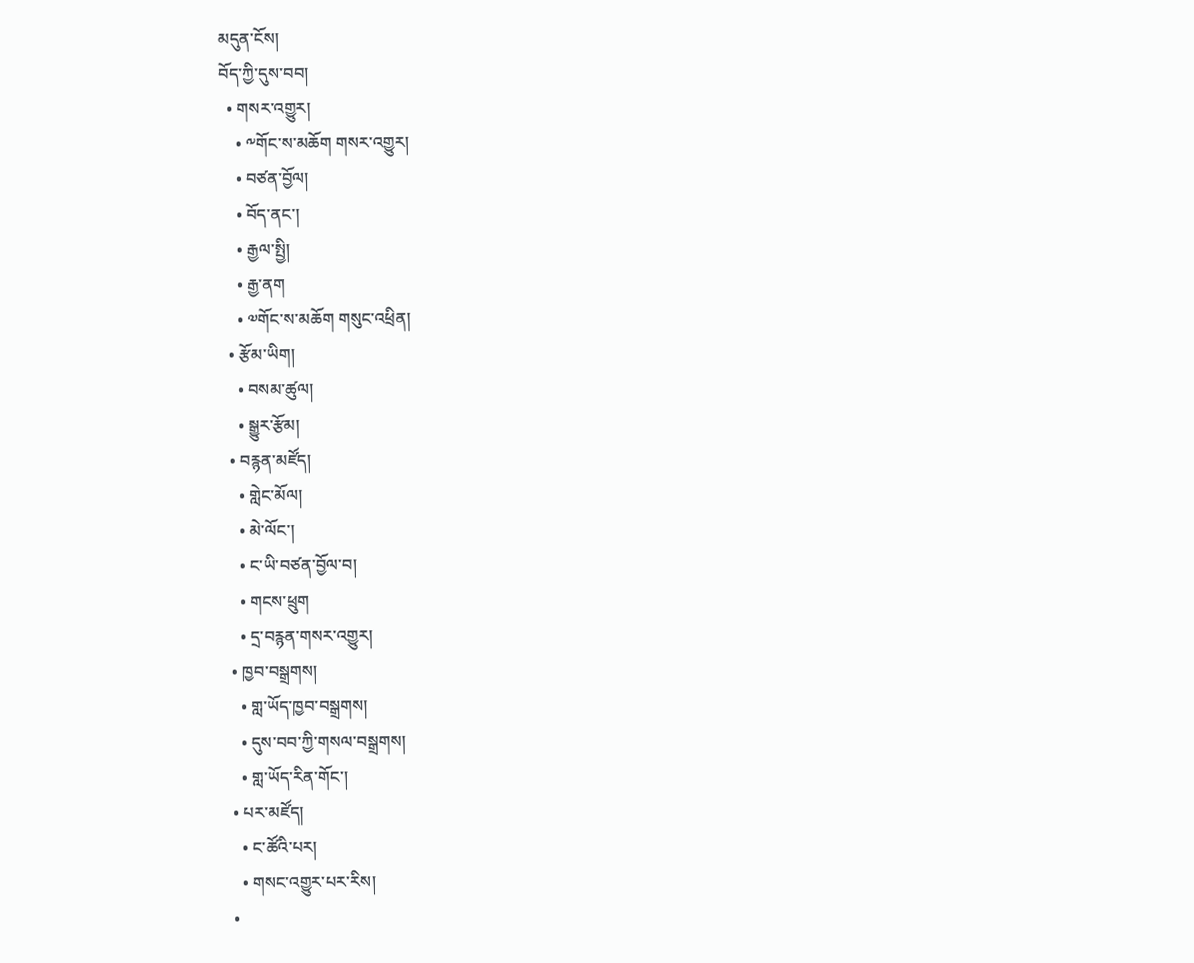མདུན་ངོས།
བོད་ཀྱི་དུས་བབ།
  • གསར་འགྱུར།
    • ༸གོང་ས་མཆོག གསར་འགྱུར།
    • བཙན་བྱོལ།
    • བོད་ནང་།
    • རྒྱལ་སྤྱི།
    • རྒྱ་ནག
    • ༧གོང་ས་མཆོག གསུང་འཕྲིན།
  • རྩོམ་ཡིག།
    • བསམ་ཚུལ།
    • སྒྱུར་རྩོམ།
  • བརྙན་མཛོད།
    • གླེང་མོལ།
    • མེ་ལོང་།
    • ང་ཡི་བཙན་བྱོལ་བ།
    • གངས་ཕྲུག
    • དྲ་བརྙན་གསར་འགྱུར།
  • ཁྱབ་བསྒྲགས།
    • གླ་ཡོད་ཁྱབ་བསྒྲགས།
    • དུས་བབ་ཀྱི་གསལ་བསྒྲགས།
    • གླ་ཡོད་རིན་གོང་།
  • པར་མཛོད།
    • ང་ཚོའི་པར།
    • གསང་འགྱུར་པར་རིས།
  •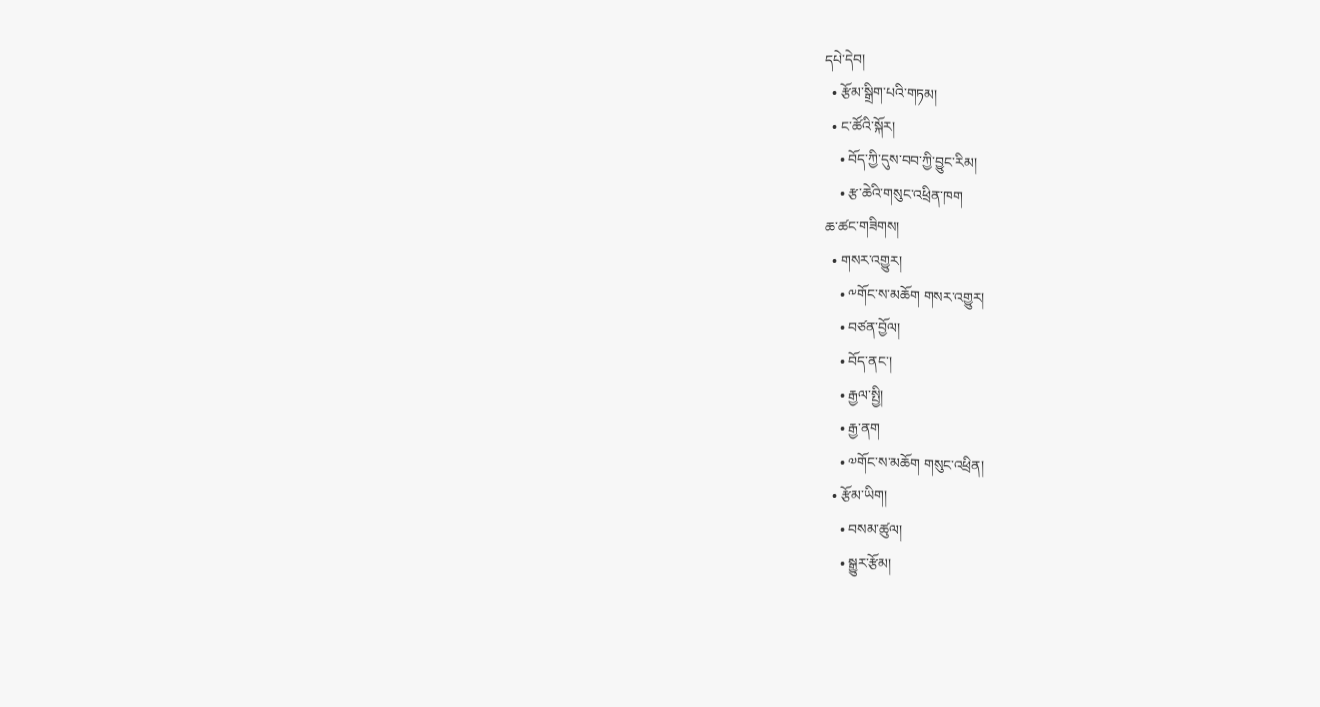དཔེ་དེབ།
  • རྩོམ་སྒྲིག་པའི་གཏམ།
  • ང་ཚོའི་སྐོར།
    • བོད་ཀྱི་དུས་བབ་ཀྱི་བྱུང་རིམ།
    • རྩ་ཆེའི་གསུང་འཕྲིན་ཁག
ཆ་ཚང་གཟིགས།
  • གསར་འགྱུར།
    • ༸གོང་ས་མཆོག གསར་འགྱུར།
    • བཙན་བྱོལ།
    • བོད་ནང་།
    • རྒྱལ་སྤྱི།
    • རྒྱ་ནག
    • ༧གོང་ས་མཆོག གསུང་འཕྲིན།
  • རྩོམ་ཡིག།
    • བསམ་ཚུལ།
    • སྒྱུར་རྩོམ།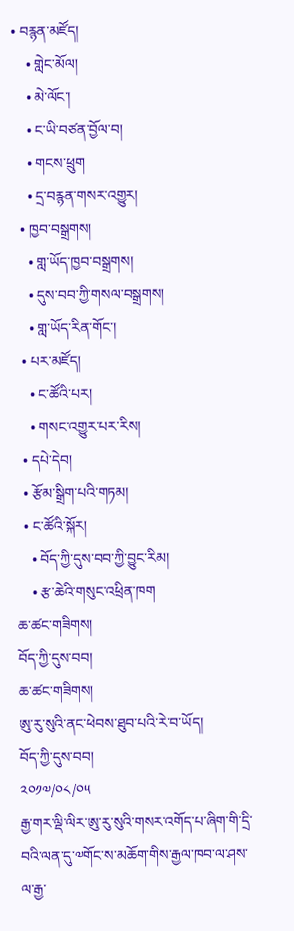• བརྙན་མཛོད།
    • གླེང་མོལ།
    • མེ་ལོང་།
    • ང་ཡི་བཙན་བྱོལ་བ།
    • གངས་ཕྲུག
    • དྲ་བརྙན་གསར་འགྱུར།
  • ཁྱབ་བསྒྲགས།
    • གླ་ཡོད་ཁྱབ་བསྒྲགས།
    • དུས་བབ་ཀྱི་གསལ་བསྒྲགས།
    • གླ་ཡོད་རིན་གོང་།
  • པར་མཛོད།
    • ང་ཚོའི་པར།
    • གསང་འགྱུར་པར་རིས།
  • དཔེ་དེབ།
  • རྩོམ་སྒྲིག་པའི་གཏམ།
  • ང་ཚོའི་སྐོར།
    • བོད་ཀྱི་དུས་བབ་ཀྱི་བྱུང་རིམ།
    • རྩ་ཆེའི་གསུང་འཕྲིན་ཁག
ཆ་ཚང་གཟིགས།
བོད་ཀྱི་དུས་བབ།
ཆ་ཚང་གཟིགས།
ཨུ་རུ་སུའི་ནང་ཕེབས་ཐུབ་པའི་རེ་བ་ཡོད།
བོད་ཀྱི་དུས་བབ།
༢༠༡༧/༠༨/༠༥
རྒྱ་གར་ལྡི་ལིར་ཨུ་རུ་སུའི་གསར་འགོད་པ་ཞིག་གི་དྲི་བའི་ལན་དུ་༧གོང་ས་མཆོག་གིས་རྒྱལ་ཁབ་ལ་ཤས་ལ་རྒྱ་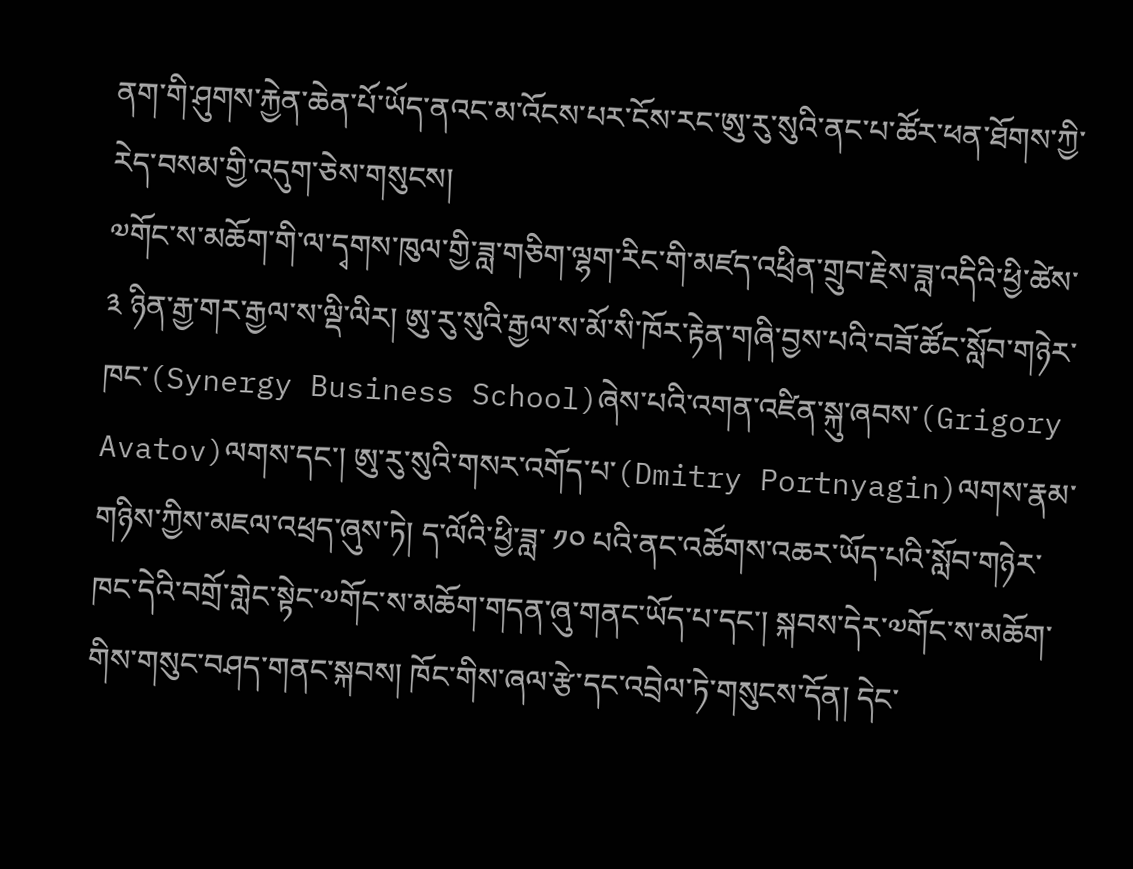ནག་གི་ཤུགས་རྐྱེན་ཆེན་པོ་ཡོད་ནའང་མ་འོངས་པར་ངོས་རང་ཨུ་རུ་སུའི་ནང་པ་ཚོར་ཕན་ཐོགས་ཀྱི་རེད་བསམ་གྱི་འདུག་ཅེས་གསུངས།
༧གོང་ས་མཆོག་གི་ལ་དྭགས་ཁུལ་གྱི་ཟླ་གཅིག་ལྷག་རིང་གི་མཛད་འཕྲིན་གྲུབ་རྗེས་ཟླ་འདིའི་ཕྱི་ཚེས་ ༣ ཉིན་རྒྱ་གར་རྒྱལ་ས་ལྡི་ལིར། ཨུ་རུ་སུའི་རྒྱལ་ས་མོ་སི་ཁོར་རྟེན་གཞི་བྱས་པའི་བཟོ་ཚོང་སློབ་གཉེར་ཁང་(Synergy Business School)ཞེས་པའི་འགན་འཛིན་སྐུ་ཞབས་(Grigory Avatov)ལགས་དང་། ཨུ་རུ་སུའི་གསར་འགོད་པ་(Dmitry Portnyagin)ལགས་རྣམ་གཉིས་ཀྱིས་མཇལ་འཕྲད་ཞུས་ཏེ། ད་ལོའི་ཕྱི་ཟླ་ ༡༠ པའི་ནང་འཚོགས་འཆར་ཡོད་པའི་སློབ་གཉེར་ཁང་དེའི་བགྲོ་གླེང་སྟེང་༧གོང་ས་མཆོག་གདན་ཞུ་གནང་ཡོད་པ་དང་། སྐབས་དེར་༧གོང་ས་མཆོག་གིས་གསུང་བཤད་གནང་སྐབས། ཁོང་གིས་ཞལ་རྩེ་དང་འབྲེལ་ཏེ་གསུངས་དོན། དེང་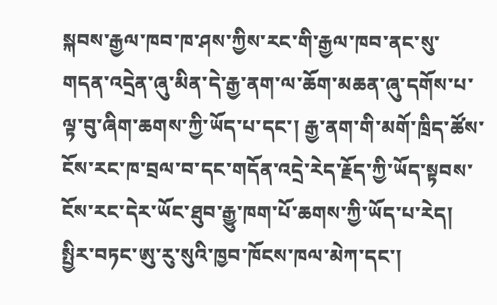སྐབས་རྒྱལ་ཁབ་ཁ་ཤས་ཀྱིས་རང་གི་རྒྱལ་ཁབ་ནང་སུ་གདན་འདྲེན་ཞུ་མིན་དེ་རྒྱ་ནག་ལ་ཆོག་མཆན་ཞུ་དགོས་པ་ལྟ་བུ་ཞིག་ཆགས་ཀྱི་ཡོད་པ་དང་། རྒྱ་ནག་གི་མགོ་ཁྲིད་ཚོས་ངོས་རང་ཁ་བྲལ་བ་དང་གདོན་འདྲེ་རེད་རྗོད་ཀྱི་ཡོད་སྟབས་ངོས་རང་དེར་ཡོང་ཐུབ་རྒྱུ་ཁག་པོ་ཆགས་ཀྱི་ཡོད་པ་རེད། སྤྱིར་བཏང་ཨུ་རུ་སུའི་ཁྱབ་ཁོངས་ཁལ་མེཀ་དང་།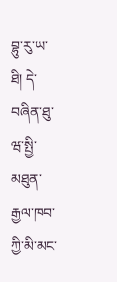བྷུ་རུ་ཡ་ཐི། དེ་བཞིན་ཐུ་ཝ་སྤྱི་མཐུན་རྒྱལ་ཁབ་ཀྱི་མི་མང་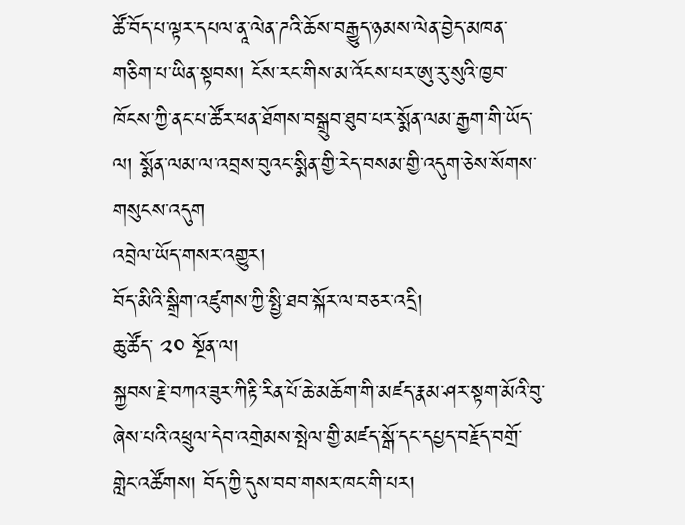ཚོ་བོད་པ་ལྟར་དཔལ་ནཱ་ལེན་ཌའི་ཆོས་བརྒྱུད་ཉམས་ལེན་བྱེད་མཁན་གཅིག་པ་ཡིན་སྟབས། ངོས་རང་གིས་མ་འོངས་པར་ཨུ་རུ་སུའི་ཁྱབ་ཁོངས་ཀྱི་ནང་པ་ཚོར་ཕན་ཐོགས་བསྒྲུབ་ཐུབ་པར་སྨོན་ལམ་རྒྱག་གི་ཡོད་ལ། སྨོན་ལམ་ལ་འབྲས་བུའང་སྨིན་གྱི་རེད་བསམ་གྱི་འདུག་ཅེས་སོགས་གསུངས་འདུག
འབྲེལ་ཡོད་གསར་འགྱུར།
བོད་མིའི་སྒྲིག་འཛུགས་ཀྱི་སྤྱི་ཐབ་སྐོར་ལ་བཅར་འདྲི།
ཆུ་ཚོད་ ༢༠ སྔོན་ལ།
སྐྱབས་རྗེ་བཀའ་ཟུར་ཀིརྟི་རིན་པོ་ཆེ་མཆོག་གི་མཛད་རྣམ་ཤར་སྟག་མོའི་བུ་ཞེས་པའི་འཕྲུལ་དེབ་འགྲེམས་སྤེལ་གྱི་མཛད་སྒོ་དང་དཔྱད་བརྗོད་བགྲོ་གླེང་འཚོགས། བོད་ཀྱི་དུས་བབ་གསར་ཁང་གི་པར།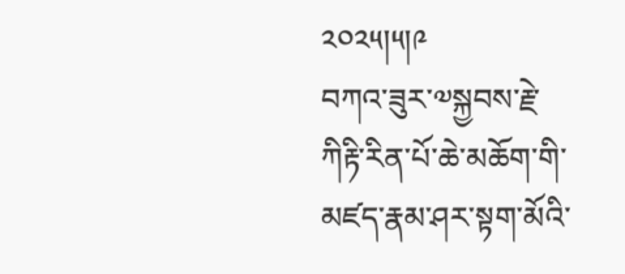༢༠༢༥།༥།༩
བཀའ་ཟུར་༧སྐྱབས་རྗེ་ཀིརྟི་རིན་པོ་ཆེ་མཆོག་གི་མཛད་རྣམ་ཤར་སྟག་མོའི་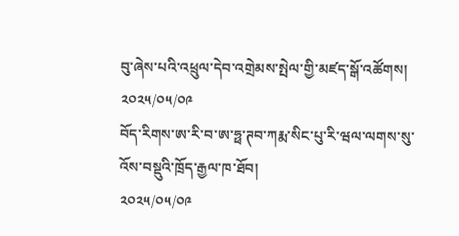བུ་ཞེས་པའི་འཕྲུལ་དེབ་འགྲེམས་སྤེལ་གྱི་མཛད་སྒོ་འཚོགས།
༢༠༢༥/༠༥/༠༩
བོད་རིགས་ཨ་རི་བ་ཨ་ཧྥ་ཊབ་ཀརྨ་སིང་པུ་རི་ཝལ་ལགས་སུ་འོས་བསྡུའི་ཁྲོད་རྒྱལ་ཁ་ཐོབ།
༢༠༢༥/༠༥/༠༩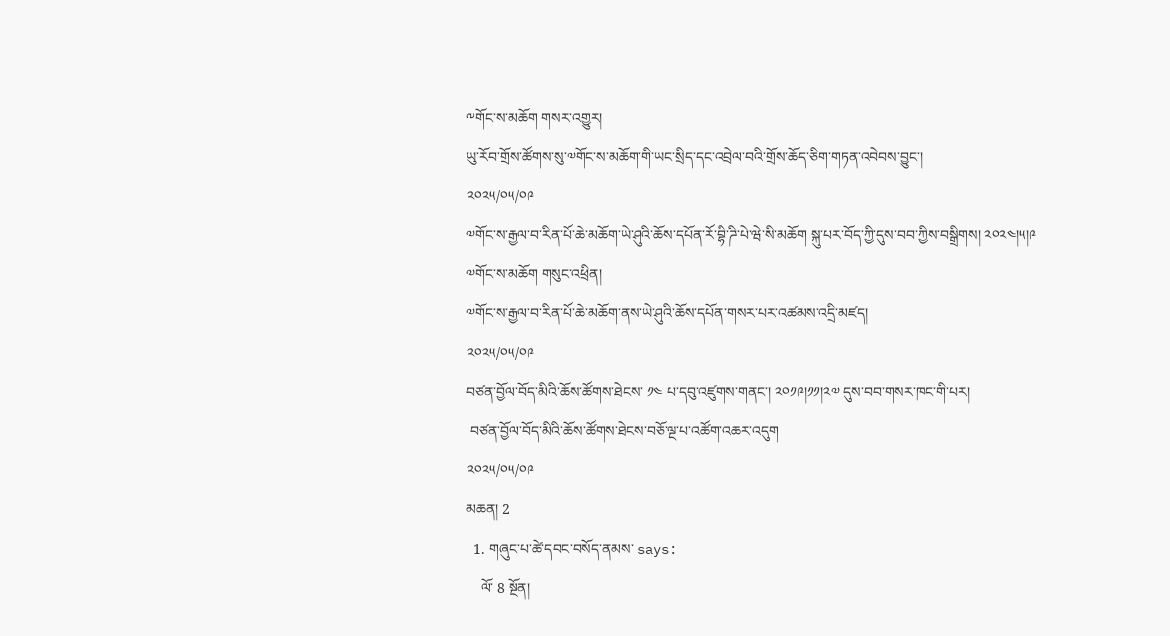༸གོང་ས་མཆོག གསར་འགྱུར།
ཡུ་རོབ་གྲོས་ཚོགས་སུ་༧གོང་ས་མཆོག་གི་ཡང་སྲིད་དང་འབྲེལ་བའི་གྲོས་ཆོད་ཅིག་གཏན་འབེབས་བྱུང་།
༢༠༢༥/༠༥/༠༩
༧གོང་ས་རྒྱལ་བ་རིན་པོ་ཆེ་མཆོག་ཡེ་ཤུའི་ཆོས་དཔོན་རོ་བྷི་ཌི་པེ་ཝེ་སི་མཆོག སྐུ་པར་བོད་ཀྱི་དུས་བབ་ཀྱིས་བསྒྲིགས། ༢༠༢༤།༥།༩
༧གོང་ས་མཆོག གསུང་འཕྲིན།
༧གོང་ས་རྒྱལ་བ་རིན་པོ་ཆེ་མཆོག་ནས་ཡེ་ཤུའི་ཆོས་དཔོན་གསར་པར་འཚམས་འདྲི་མཛད།
༢༠༢༥/༠༥/༠༩
བཙན་བྱོལ་བོད་མིའི་ཆོས་ཚོགས་ཐེངས་ ༡༤ པ་དབུ་འཛུགས་གནང་། ༢༠༡༩།༡༡།༢༧ དུས་བབ་གསར་ཁང་གི་པར།
 བཙན་བྱོལ་བོད་མིའི་ཆོས་ཚོགས་ཐེངས་བཅོ་ལྔ་པ་འཚོག་འཆར་འདུག
༢༠༢༥/༠༥/༠༩
མཆན། 2
  1. གཞུང་པ་ཚེ་དབང་བསོད་ནམས་ says:
    ལོ་ 8 སྔོན།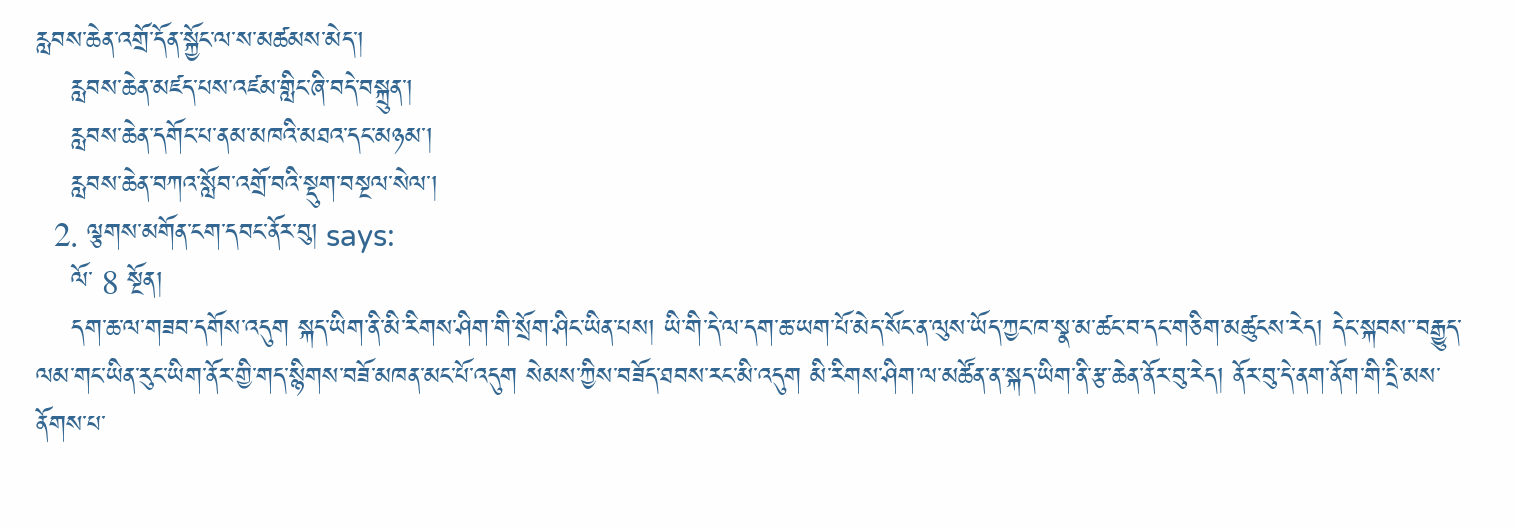རླབས་ཆེན་འགྲོ་དོན་སྐྱོང་ལ་ས་མཚམས་མེད་།
    རླབས་ཆེན་མཛད་པས་འཛམ་གླིང་ཞི་བདེ་བསྐྲུན་།
    རླབས་ཆེན་དགོང་པ་ནམ་མཁའི་མཐའ་དང་མཉམ་།
    རླབས་ཆེན་བཀའ་སློབ་འགྲོ་བའི་སྡུག་བསྔལ་སེལ་།
  2. ལྕགས་མགོན་ངག་དབང་ནོར་བུ། says:
    ལོ་ 8 སྔོན།
    དག་ཆ་ལ་གཟབ་དགོས་འདུག སྐད་ཡིག་ནི་མི་རིགས་ཤིག་གི་སྲོག་ཤིང་ཡིན་པས། ཡི་གི་དེ་ལ་དག་ཆ་ཡག་པོ་མེད་སོང་ན་ལུས་ཡོད་ཀྱང་ཁ་སྣ་མ་ཚང་བ་དང་གཅིག་མཚུངས་རེད། དེང་སྐབས་་བརྒྱུད་ལམ་གང་ཡིན་རུང་ཡིག་ནོར་གྱི་གད་སྙིགས་བཟོ་མཁན་མང་པོ་འདུག སེམས་ཀྱིས་བཟོད་ཐབས་རང་མི་འདུག མི་རིགས་ཤིག་ལ་མཚོན་ན་སྐད་ཡིག་ནི་རྩ་ཆེན་ནོར་བུ་རེད། ནོར་བུ་དེ་ནག་ནོག་གི་དྲི་མས་ནོགས་པ་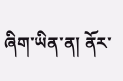ཞིག་ཡིན་ན། ནོར་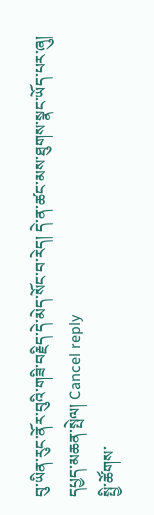བུ་ཡིན་རུང་ནོར་བུའི་གཟི་བརྗིད་དེ་མེད་སོང་བ་རེད། དེ་ན་ཚང་མས་ཐུགས་སྣང་ཡོད་པར་ཞུ།
དཔྱད་མཆན་སྤེལ། Cancel reply
སྤྱི་ཚོགས་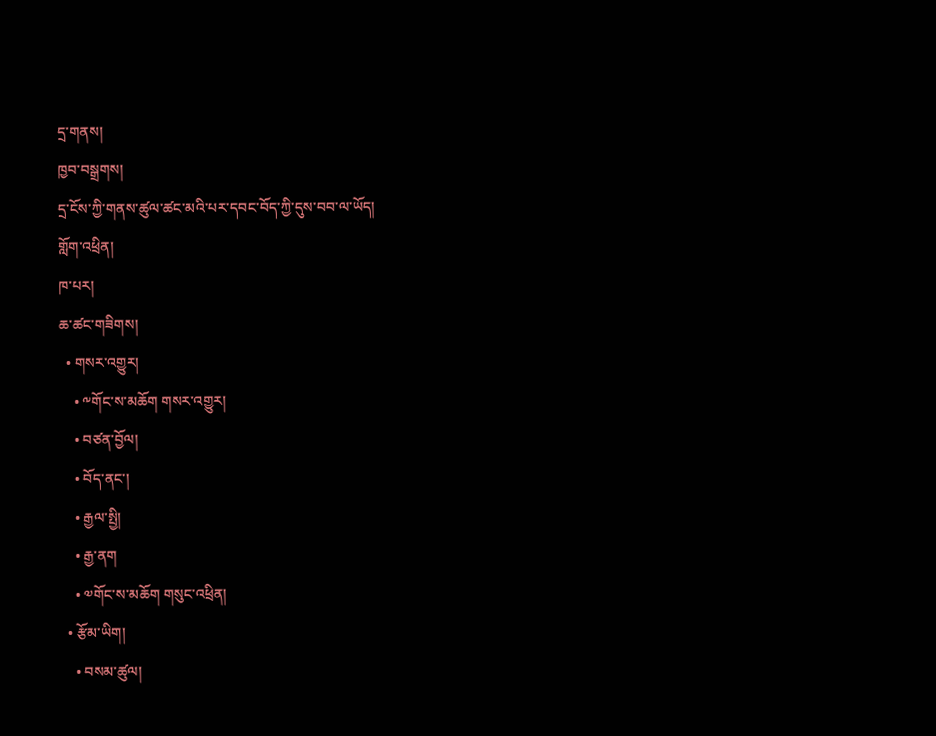དྲ་གནས།
ཁྱབ་བསྒྲགས།
དྲ་ངོས་ཀྱི་གནས་ཚུལ་ཚང་མའི་པར་དབང་བོད་ཀྱི་དུས་བབ་ལ་ཡོད།
གློག་འཕྲིན།
ཁ་པར།
ཆ་ཚང་གཟིགས།
  • གསར་འགྱུར།
    • ༸གོང་ས་མཆོག གསར་འགྱུར།
    • བཙན་བྱོལ།
    • བོད་ནང་།
    • རྒྱལ་སྤྱི།
    • རྒྱ་ནག
    • ༧གོང་ས་མཆོག གསུང་འཕྲིན།
  • རྩོམ་ཡིག།
    • བསམ་ཚུལ།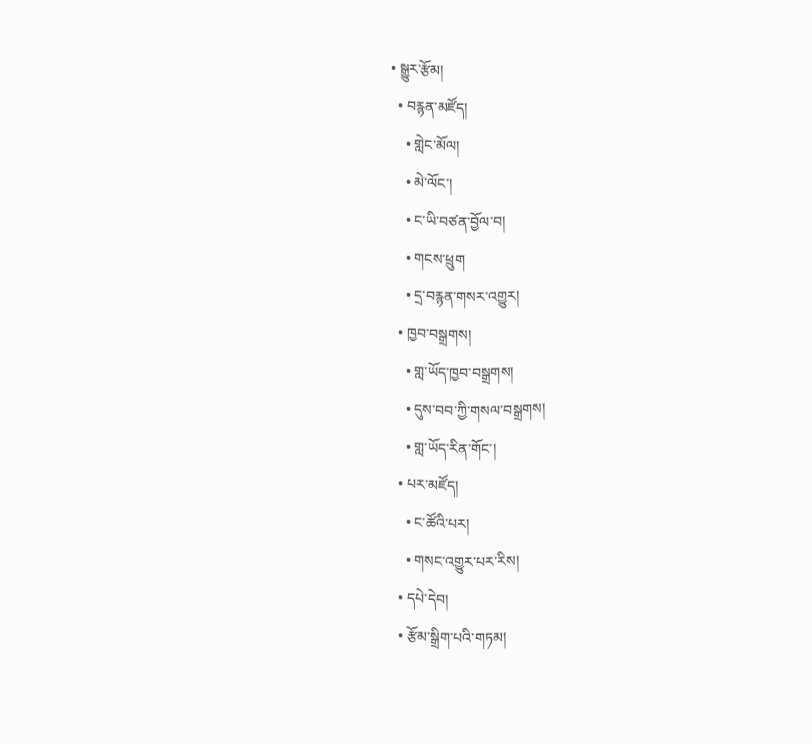• སྒྱུར་རྩོམ།
  • བརྙན་མཛོད།
    • གླེང་མོལ།
    • མེ་ལོང་།
    • ང་ཡི་བཙན་བྱོལ་བ།
    • གངས་ཕྲུག
    • དྲ་བརྙན་གསར་འགྱུར།
  • ཁྱབ་བསྒྲགས།
    • གླ་ཡོད་ཁྱབ་བསྒྲགས།
    • དུས་བབ་ཀྱི་གསལ་བསྒྲགས།
    • གླ་ཡོད་རིན་གོང་།
  • པར་མཛོད།
    • ང་ཚོའི་པར།
    • གསང་འགྱུར་པར་རིས།
  • དཔེ་དེབ།
  • རྩོམ་སྒྲིག་པའི་གཏམ།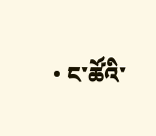• ང་ཚོའི་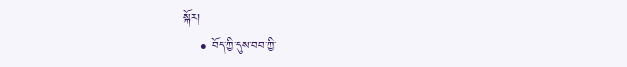སྐོར།
    • བོད་ཀྱི་དུས་བབ་ཀྱི་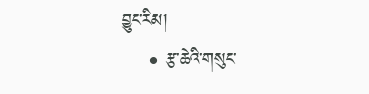བྱུང་རིམ།
    • རྩ་ཆེའི་གསུང་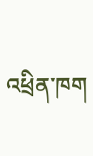འཕྲིན་ཁག